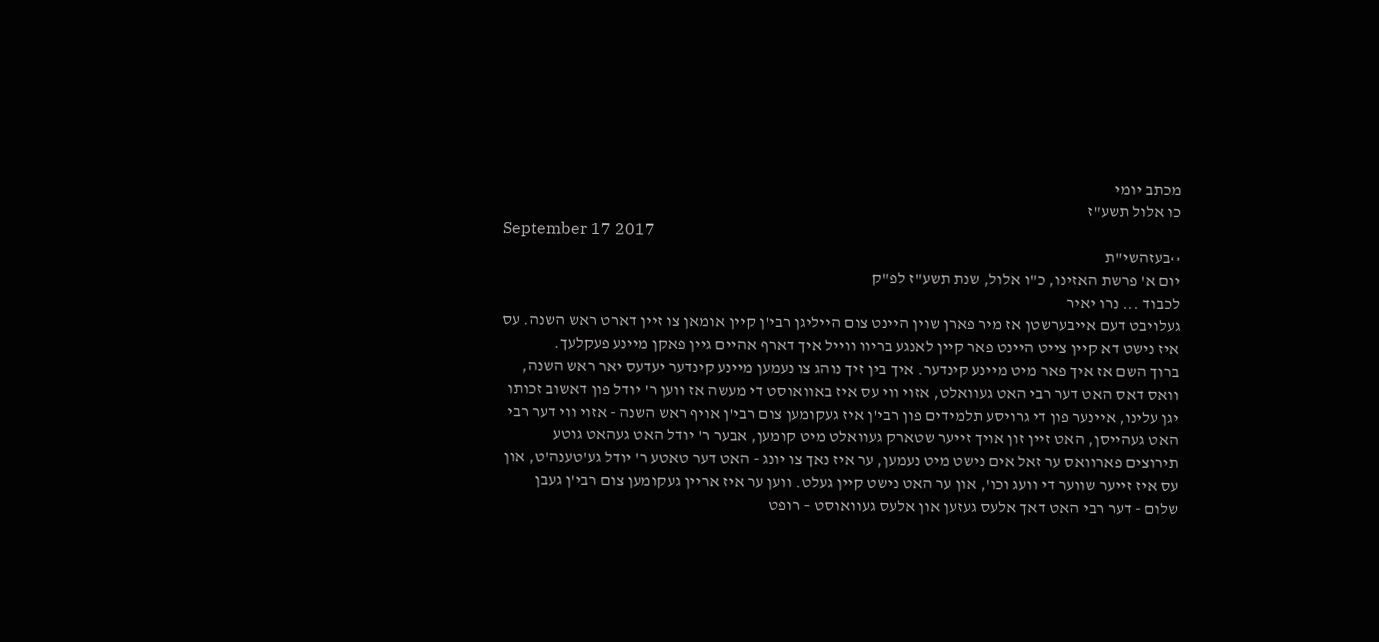מכתב יומי
כו אלול תשע"ז
September 17 2017
‹ ›בעזהשי"ת
יום א' פרשת האזינו, כ"ו אלול, שנת תשע"ז לפ"ק
לכבוד ... נרו יאיר
געלויבט דעם אייבערשטן אז מיר פארן שוין היינט צום הייליגן רבי'ן קיין אומאן צו זיין דארט ראש השנה. עס איז נישט דא קיין צייט היינט פאר קיין לאנגע בריוו ווייל איך דארף אהיים גיין פאקן מיינע פעקלעך.
ברוך השם אז איך פאר מיט מיינע קינדער. איך בין זיך נוהג צו נעמען מיינע קינדער יעדעס יאר ראש השנה, וואס דאס האט דער רבי האט געוואלט, אזוי ווי עס איז באוואוסט די מעשה אז ווען ר' יודל פון דאשוב זכותו יגן עלינו, איינער פון די גרויסע תלמידים פון רבי'ן איז געקומען צום רבי'ן אויף ראש השנה - אזוי ווי דער רבי האט געהייסן, האט זיין זון אויך זייער שטארק געוואלט מיט קומען, אבער ר' יודל האט געהאט גוטע תירוצים פארוואס ער זאל אים נישט מיט נעמען, ער איז נאך צו יונג - האט דער טאטע ר' יודל גע'טענה'ט, און עס איז זייער שווער די וועג וכו', און ער האט נישט קיין געלט. ווען ער איז אריין געקומען צום רבי'ן געבן שלום - דער רבי האט דאך אלעס געזען און אלעס געוואוסט – רופט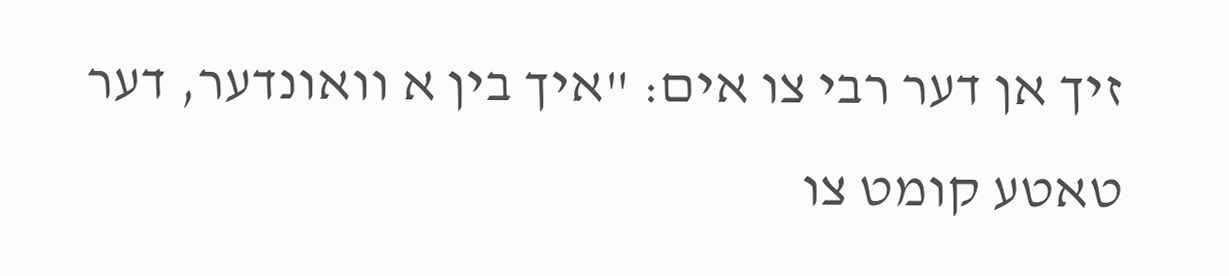זיך אן דער רבי צו אים: "איך בין א וואונדער, דער טאטע קומט צו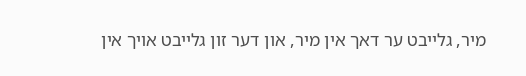מיר, גלייבט ער דאך אין מיר, און דער זון גלייבט אויך אין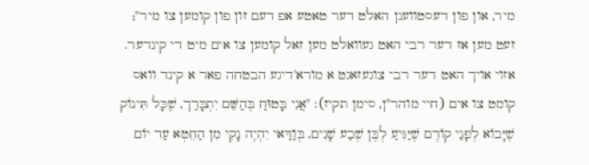מיר, און פון דעסטוועגן האלט דער טאטע אפ דעם זון פון קומען צו מיר"; זעט מען אז דער רבי האט געוואלט מען זאל קומען צו אים מיט די קינדער. אזוי אויך האט דער רבי צוגעזאגט א מורא'דיגע הבטחה פאר א קינד וואס קומט צו אים (חיי מוהר"ן, סימן תקיז): "אֲנִי בָּטוּחַ בְּהַשֵּׁם יִתְבָּרַך, שֶׁכָּל תִּינוֹק שֶׁיָּבוֹא לְפָנַי קוֹדֶם שֶׁיַּגִּיעַ לְבֶּן שֶׁבַע שָׁנִים, בְּוַדַּאי יִהְיֶה נָקִי מִן הַחֵטְא עַד יוֹם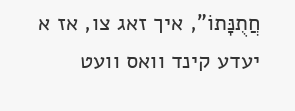חֲתֻנָּתוֹ", איך זאג צו, אז א יעדע קינד וואס וועט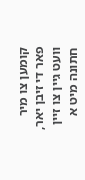קומען צו מיר פאר די זיבן יאר, וועט גיין צו זיין חתונה מיט א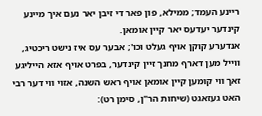ריינע העמד; ממילא, פון פאר די זיבן יאר נעם איך מיינע קינדער יעדעס יאר קיין אומאן.
אנדערע קוקן אויף געלט וכו'; אבער עס איז נישט ריכטיג, ווייל מען דארף מחנך זיין קינדער, בפרט אויף אזא הייליגע זאך ווי קומען קיין אומאן אויף ראש השנה, אזוי ווי דער רבי האט געזאגט (שיחות הר"ן, סימן רט):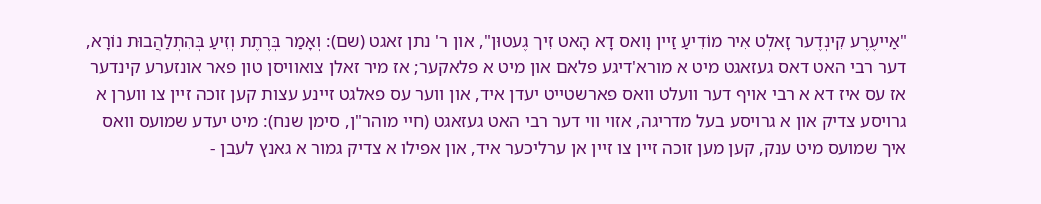"אַייעֶרֶע קִינְדֶער זָאלְט אִיר מוֹדִיעַ זַיין וָואס דָא הָאט זִיך גֶעטוּן", און ר' נתן זאגט (שם): וְאָמַר בְּרֶתֶת וְזִיעַ בְּהִתְלַהֲבוּת נוֹרָא, דער רבי האט דאס געזאגט מיט א מורא'דיגע פלאם און מיט א פלאקער; אז מיר זאלן צואוויסן טון פאר אונזערע קינדער אז עס איז דא א רבי אויף דער וועלט וואס פארשטייט יעדן איד, און ווער עס פאלגט זיינע עצות קען זוכה זיין צו ווערן א גרויסע צדיק און א גרויסע בעל מדריגה, אזוי ווי דער רבי האט געזאגט (חיי מוהר"ן, סימן שנח): מיט יעדע שמועס וואס איך שמועס מיט ענק, קען מען זוכה זיין צו זיין אן ערליכער איד, און אפילו א צדיק גמור א גאנץ לעבן -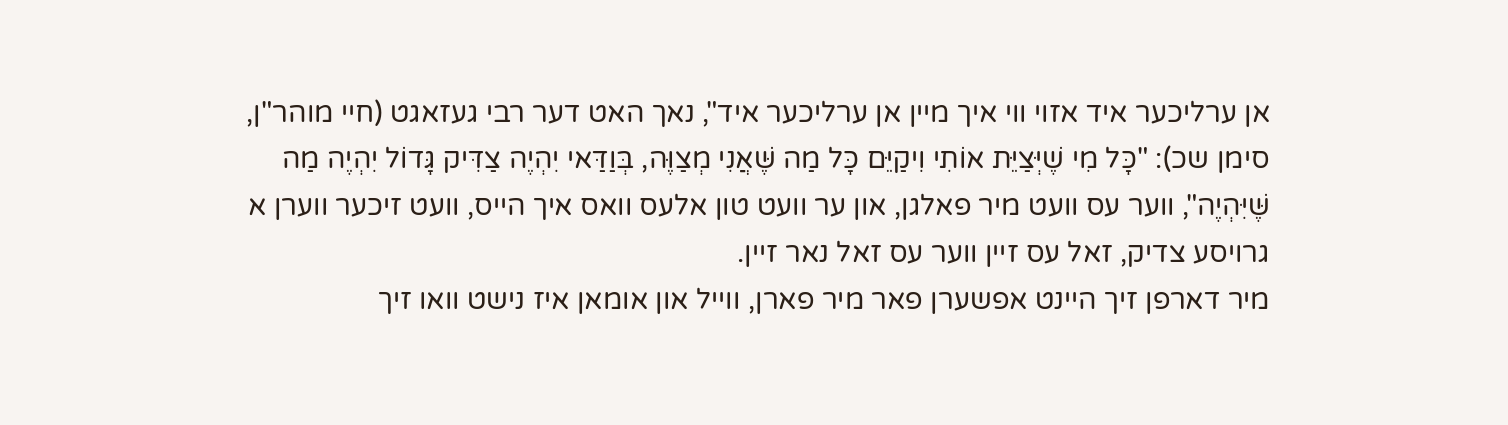אן ערליכער איד אזוי ווי איך מיין אן ערליכער איד", נאך האט דער רבי געזאגט (חיי מוהר"ן, סימן שכ): "כָּל מִי שֶׁיְּצַיֵּת אוֹתִי וִיקַיֵּם כָּל מַה שֶּׁאֲנִי מְצַוֶּה, בְּוַדַּאי יִהְיֶה צַדִּיק גָּדוֹל יִהְיֶה מַה שֶּׁיִּהְיֶה", ווער עס וועט מיר פאלגן, און ער וועט טון אלעס וואס איך הייס, וועט זיכער ווערן א גרויסע צדיק, זאל עס זיין ווער עס זאל נאר זיין.
מיר דארפן זיך היינט אפשערן פאר מיר פארן, ווייל און אומאן איז נישט וואו זיך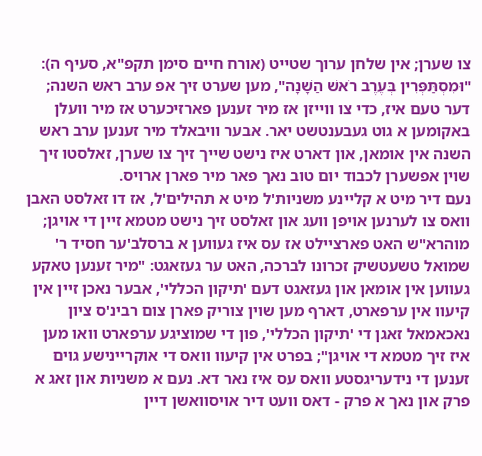צו שערן; אין שלחן ערוך שטייט (אורח חיים סימן תקפ"א, סעיף ה): "וּמִסְתַּפְּרִין בְּעֶרֶב רֹאשׁ הַשָׁנָה", מען שערט זיך אפ ערב ראש השנה; דער טעם איז, כדי צו ווייזן אז מיר זענען פארזיכערט אז מיר וועלן באקומען א גוט געבענטשט יאר. אבער וויבאלד מיר זענען ערב ראש השנה אין אומאן, און דארט איז נישט שייך זיך צו שערן, זאלסטו זיך שוין אפשערן לכבוד יום טוב נאך פאר מיר פארן ארויס.
נעם דיר מיט א קליינע משניות'ל מיט א תהילים'ל, אז דו זאלסט האבן וואס צו לערנען אויפן וועג און זאלסט זיך נישט מטמא זיין די אויגן; מוהרא"ש האט פארציילט אז עס איז געווען א ברסלב'ער חסיד ר' שמואל טשעטשיק זכרונו לברכה, האט ער געזאגט: "מיר זענען טאקע געווען אין אומאן און געזאגט דעם 'תיקון הכללי', אבער נאכן זיין אין קיעוו אין ערפארט, דארף מען שוין צוריק פארן צום רבינ'ס ציון נאכאמאל זאגן די 'תיקון הכללי', פון די שמוציגע ערפארט וואו מען איז זיך מטמא די אויגן"; בפרט אין קיעוו וואס די אוקריינישע גוים זענען די נידעריגסטע וואס עס איז נאר דא. נעם א משניות און זאג א פרק און נאך א פרק - דאס וועט דיר אויסוואשן דיין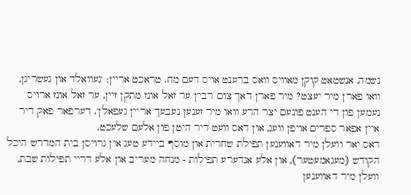נשמה, אנשטאט קוקן מאוויס וואס ברענט אויס דעם מח. טראכט אריין: 'געוואלד און געשריגן, וואו פארן מיר יעצט? מיר פארן דאך צום רבי'ן ער זאל אונז מתקן זיין, ער זאל אונז ארויס נעמען פון די הענט פונעם יצר הרע וואו מיר זענען נעבעך אריין געפאלן'. דערפאר פאק דיר איין אפאר ספרים אויפן וועג, און דאס וועט דיר היטן פון אלעם שלעכט.
דאס יאר וועלן מיר דאווענען תפילת שחרית און מוסף ביידע טעג אין גרויסן בית המדרש היכל הקודש (מעגאמעטער), און אלע אנדערע תפילות - מנחה מעריב און אלע דריי תפילות שבת, וועלן מיר דאווענען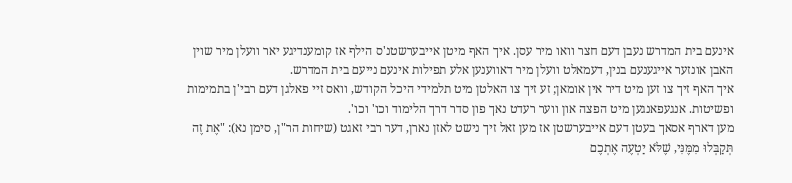אינעם בית המדרש נעבן דעם חצר וואו מיר עסן. איך האף מיטן אייבערשטנ'ס הילף אז קומענדיגע יאר וועלן מיר שוין האבן אונזער אייגענעם בנין, דעמאלט וועלן מיר דאווענען אלע תפילות אינעם נייעם בית המדרש.
איך האף זיך צו זען מיט דיר אין אומאן; זע זיך צו האלטן מיט תלמידי היכל הקודש, וואס זיי פאלגן דעם רבי'ן בתמימות ופשיטות. אנגעפאנגען מיט הפצה און ווער רעדט נאך פון סדר דרך הלימוד וכו' וכו'.
מען דארף אסאך בעטן דעם אייבערשטן אז מען זאל זיך נישט לאזן נארן, דער רבי זאגט (שיחות הר"ן, סימן נא): "אֶת זֶה תְּקַבְּלוּ מִמֶּנִּי, שֶׁלֹּא יַטְעֶה אֶתְכֶם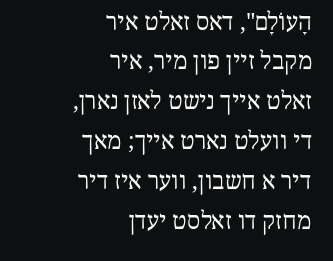הָעוֹלָם", דאס זאלט איר מקבל זיין פון מיר, איר זאלט אייך נישט לאזן נארן, די וועלט נארט אייך; מאך דיר א חשבון, ווער איז דיר מחזק דו זאלסט יעדן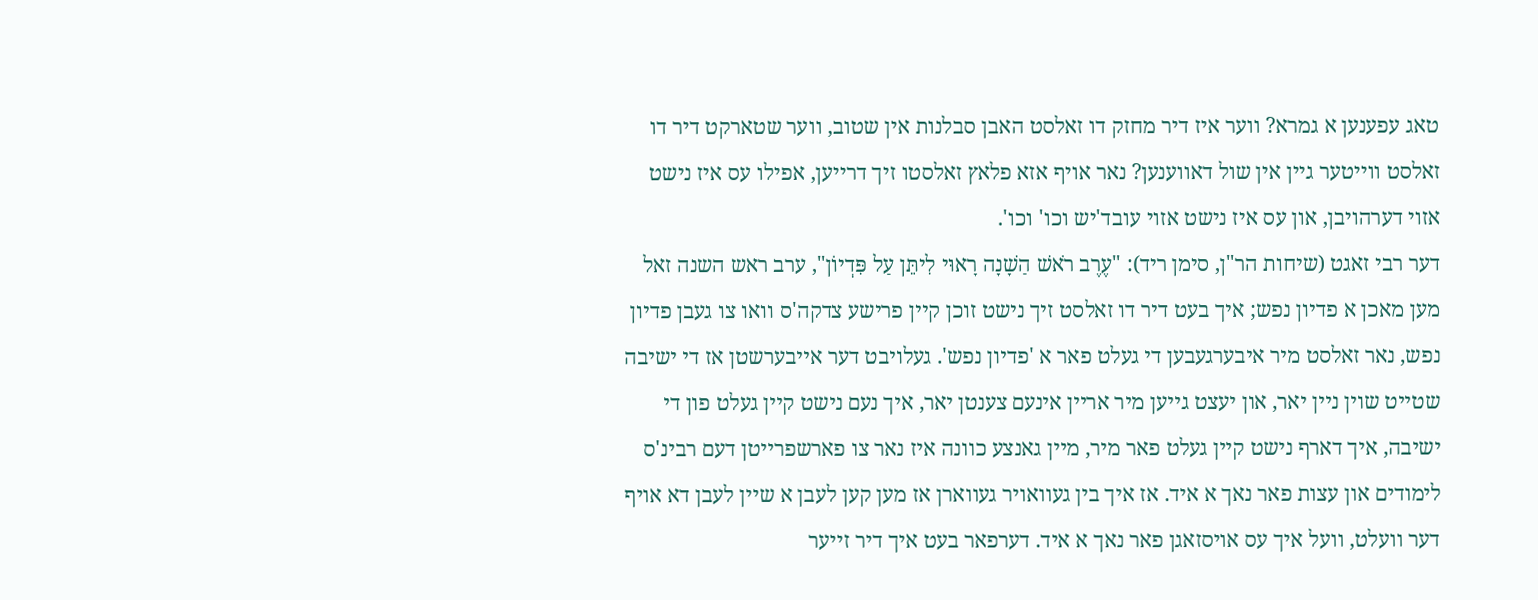טאג עפענען א גמרא? ווער איז דיר מחזק דו זאלסט האבן סבלנות אין שטוב, ווער שטארקט דיר דו זאלסט ווייטער גיין אין שול דאווענען? נאר אויף אזא פלאץ זאלסטו זיך דרייען, אפילו עס איז נישט אזוי דערהויבן, און עס איז נישט אזוי עובד'יש וכו' וכו'.
דער רבי זאגט (שיחות הר"ן, סימן ריד): "עֶרֶב רֹאשׁ הַשָׁנָה רָאוּי לִיתֵּן עַל פִּדְיוֹן", ערב ראש השנה זאל מען מאכן א פדיון נפש; איך בעט דיר דו זאלסט זיך נישט זוכן קיין פרישע צדקה'ס וואו צו געבן פדיון נפש, נאר זאלסט מיר איבערגעבען די געלט פאר א 'פדיון נפש'. געלויבט דער אייבערשטן אז די ישיבה שטייט שוין ניין יאר, און יעצט גייען מיר אריין אינעם צענטן יאר, איך נעם נישט קיין געלט פון די ישיבה, איך דארף נישט קיין געלט פאר מיר, מיין גאנצע כוונה איז נאר צו פארשפרייטן דעם רבינ'ס לימודים און עצות פאר נאך א איד. אז איך בין געוואויר געווארן אז מען קען לעבן א שיין לעבן דא אויף דער וועלט, וועל איך עס אויסזאגן פאר נאך א איד. דערפאר בעט איך דיר זייער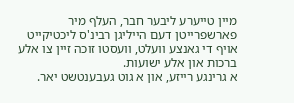מיין טייערע ליבער חבר, העלף מיר פארשפרייטן דעם הייליגן רבינ'ס ליכטיקייט אויף די גאנצע וועלט, וועסטו זוכה זיין צו אלע ברכות און אלע ישועות.
א גרינגע רייזע, און א גוט געבענטשט יאר.